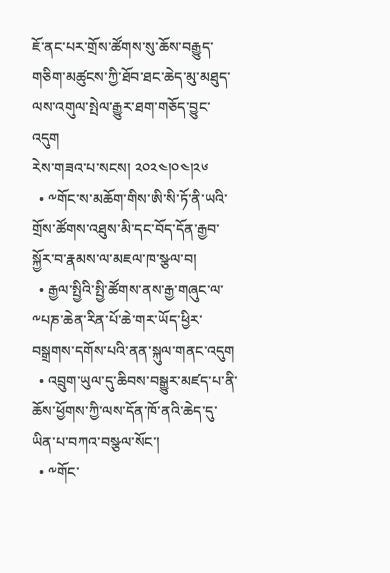ཇོ་ནང་པར་གྲོས་ཚོགས་སུ་ཆོས་བརྒྱུད་གཅིག་མཚུངས་ཀྱི་ཐོབ་ཐང་ཆེད་མུ་མཐུད་ལས་འགུལ་སྤེལ་རྒྱུར་ཐག་གཅོད་བྱུང་འདུག
རེས་གཟའ་པ་སངས། ༢༠༢༤།༠༤།༢༦
  • ༸གོང་ས་མཆོག་གིས་ཨི་སི་ཏོ་ནི་ཡའི་གྲོས་ཚོགས་འཐུས་མི་དང་བོད་དོན་རྒྱབ་སྐྱོར་བ་རྣམས་ལ་མཇལ་ཁ་སྩལ་བ།
  • རྒྱལ་སྤྱིའི་སྤྱི་ཚོགས་ནས་རྒྱ་གཞུང་ལ་༸པཎ་ཆེན་རིན་པོ་ཆེ་གར་ཡོད་ཕྱིར་བསྒྲགས་དགོས་པའི་ནན་སྐུལ་གནང་འདུག
  • འབྲུག་ཡུལ་དུ་ཆིབས་བསྒྱུར་མཛད་པ་ནི་ཆོས་ཕྱོགས་ཀྱི་ལས་དོན་ཁོ་ནའི་ཆེད་དུ་ཡིན་པ་བཀའ་བསྩལ་སོང་།
  • ༸གོང་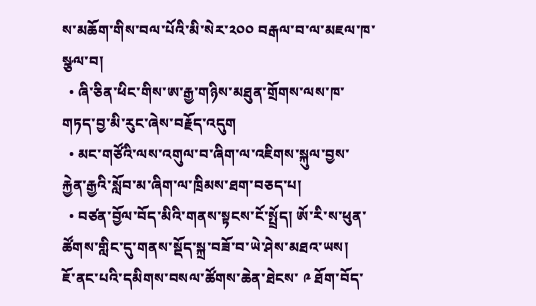ས་མཆོག་གིས་བལ་པོའི་མི་སེར་༢༠༠ བརྒལ་བ་ལ་མཇལ་ཁ་སྩལ་བ།
  • ཞི་ཅིན་ཕིང་གིས་ཨ་རྒྱ་གཉིས་མཐུན་གྲོགས་ལས་ཁ་གཏད་བྱ་མི་རུང་ཞེས་བརྗོད་འདུག
  • མང་གཙོའི་ལས་འགུལ་བ་ཞིག་ལ་འཇིགས་སྐུལ་བྱས་རྐྱེན་རྒྱའི་སློབ་མ་ཞིག་ལ་ཁྲིམས་ཐག་བཅད་པ།
  • བཙན་བྱོལ་བོད་མིའི་གནས་སྟངས་ངོ་སྤྲོད། ཨོ་རི་ས་ཕུན་ཚོགས་གླིང་དུ་གནས་སྡོད་སྐྲ་བཟོ་བ་ཡེ་ཤེས་མཐའ་ཡས།
ཇོ་ནང་པའི་དམིགས་བསལ་ཚོགས་ཆེན་ཐེངས་ ༩ ཐོག་བོད་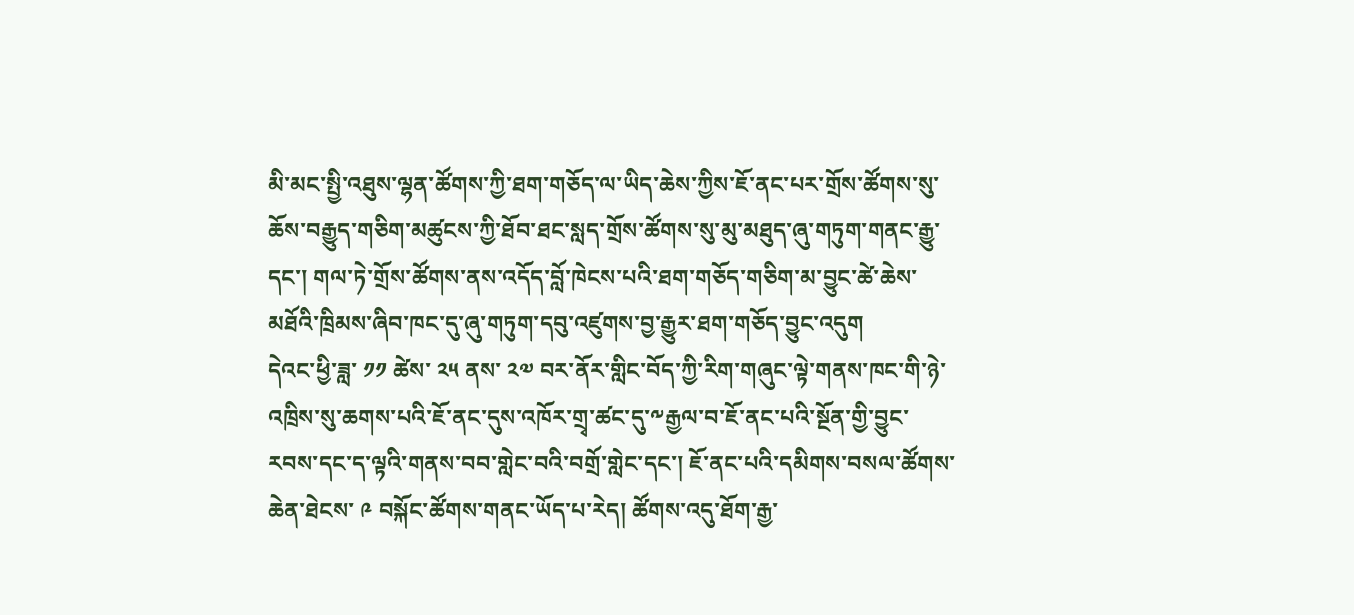མི་མང་སྤྱི་འཐུས་ལྷན་ཚོགས་ཀྱི་ཐག་གཅོད་ལ་ཡིད་ཆེས་ཀྱིས་ཇོ་ནང་པར་གྲོས་ཚོགས་སུ་ཆོས་བརྒྱུད་གཅིག་མཚུངས་ཀྱི་ཐོབ་ཐང་སླད་གྲོས་ཚོགས་སུ་མུ་མཐུད་ཞུ་གཏུག་གནང་རྒྱུ་དང་། གལ་ཏེ་གྲོས་ཚོགས་ནས་འདོད་བློ་ཁེངས་པའི་ཐག་གཅོད་གཅིག་མ་བྱུང་ཚེ་ཆེས་མཐོའི་ཁྲིམས་ཞིབ་ཁང་དུ་ཞུ་གཏུག་དབུ་འཛུགས་བྱ་རྒྱུར་ཐག་གཅོད་བྱུང་འདུག
དེའང་ཕྱི་ཟླ་ ༡༡ ཚེས་ ༢༥ ནས་ ༢༧ བར་ནོར་གླིང་བོད་ཀྱི་རིག་གཞུང་ལྟེ་གནས་ཁང་གི་ཉེ་འཁྲིས་སུ་ཆགས་པའི་ཇོ་ནང་དུས་འཁོར་གྲྭ་ཚང་དུ་༸རྒྱལ་བ་ཇོ་ནང་པའི་སྔོན་གྱི་བྱུང་རབས་དང་ད་ལྟའི་གནས་བབ་གླེང་བའི་བགྲོ་གླེང་དང་། ཇོ་ནང་པའི་དམིགས་བསལ་ཚོགས་ཆེན་ཐེངས་ ༩ བསྐོང་ཚོགས་གནང་ཡོད་པ་རེད། ཚོགས་འདུ་ཐོག་རྒྱ་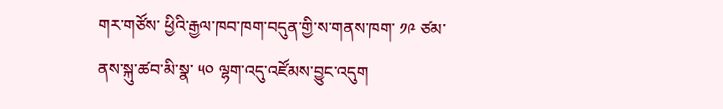གར་གཙོས་ ཕྱིའི་རྒྱལ་ཁབ་ཁག་བདུན་གྱི་ས་གནས་ཁག་ ༡༩ ཙམ་ནས་སྐུ་ཚབ་མི་སྣ་ ༥༠ ལྷག་འདུ་འཛོམས་བྱུང་འདུག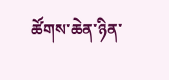ཚོགས་ཆེན་ཉིན་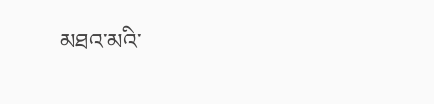མཐའ་མའི་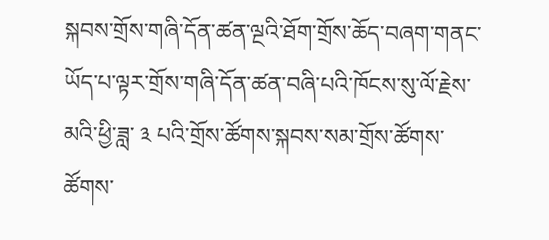སྐབས་གྲོས་གཞི་དོན་ཚན་ལྔའི་ཐོག་གྲོས་ཆོད་བཞག་གནང་ཡོད་པ་ལྟར་གྲོས་གཞི་དོན་ཚན་བཞི་པའི་ཁོངས་སུ་ལོ་རྗེས་མའི་ཕྱི་ཟླ་ ༣ པའི་གྲོས་ཚོགས་སྐབས་སམ་གྲོས་ཚོགས་ཚོགས་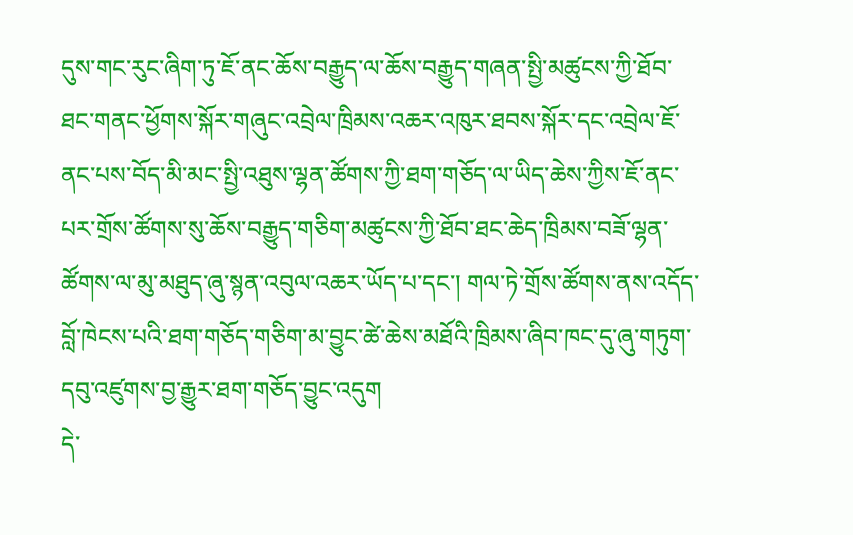དུས་གང་རུང་ཞིག་ཏུ་ཇོ་ནང་ཆོས་བརྒྱུད་ལ་ཆོས་བརྒྱུད་གཞན་སྤྱི་མཚུངས་ཀྱི་ཐོབ་ཐང་གནང་ཕྱོགས་སྐོར་གཞུང་འབྲེལ་ཁྲིམས་འཆར་འཁུར་ཐབས་སྐོར་དང་འབྲེལ་ཇོ་ནང་པས་བོད་མི་མང་སྤྱི་འཐུས་ལྷན་ཚོགས་ཀྱི་ཐག་གཅོད་ལ་ཡིད་ཆེས་ཀྱིས་ཇོ་ནང་པར་གྲོས་ཚོགས་སུ་ཆོས་བརྒྱུད་གཅིག་མཚུངས་ཀྱི་ཐོབ་ཐང་ཆེད་ཁྲིམས་བཟོ་ལྷན་ཚོགས་ལ་མུ་མཐུད་ཞུ་སྙན་འབུལ་འཆར་ཡོད་པ་དང་། གལ་ཏེ་གྲོས་ཚོགས་ནས་འདོད་བློ་ཁེངས་པའི་ཐག་གཅོད་གཅིག་མ་བྱུང་ཚེ་ཆེས་མཐོའི་ཁྲིམས་ཞིབ་ཁང་དུ་ཞུ་གཏུག་དབུ་འཛུགས་བྱ་རྒྱུར་ཐག་གཅོད་བྱུང་འདུག
དེ་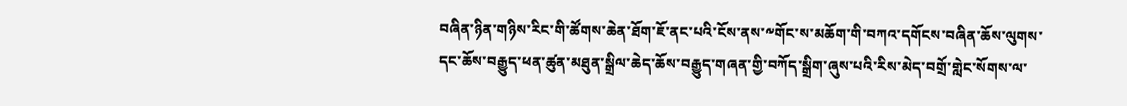བཞིན་ཉིན་གཉིས་རིང་གི་ཚོགས་ཆེན་ཐོག་ཇོ་ནང་པའི་ངོས་ནས་༸གོང་ས་མཆོག་གི་བཀའ་དགོངས་བཞིན་ཆོས་ལུགས་དང་ཆོས་བརྒྱུད་ཕན་ཚུན་མཐུན་སྒྲིལ་ཆེད་ཆོས་བརྒྱུད་གཞན་གྱི་བཀོད་སྒྲིག་ཞུས་པའི་རིས་མེད་བགྲོ་གླེང་སོགས་ལ་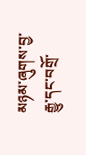མཉམ་ཞུགས་བྱ་རྒྱུ་དང་བགྲོ་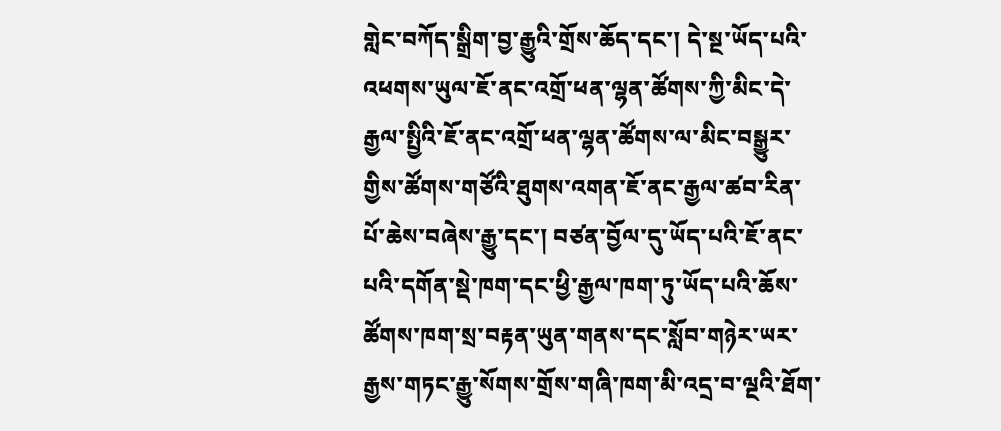གླེང་བཀོད་སྒྲིག་བྱ་རྒྱུའི་གྲོས་ཆོད་དང་། དེ་སྔ་ཡོད་པའི་འཕགས་ཡུལ་ཇོ་ནང་འགྲོ་ཕན་ལྷན་ཚོགས་ཀྱི་མིང་དེ་རྒྱལ་སྤྱིའི་ཇོ་ནང་འགྲོ་ཕན་ལྷན་ཚོགས་ལ་མིང་བསྒྱུར་གྱིས་ཚོགས་གཙོའི་ཐུགས་འགན་ཇོ་ནང་རྒྱལ་ཚབ་རིན་པོ་ཆེས་བཞེས་རྒྱུ་དང་། བཙན་བྱོལ་དུ་ཡོད་པའི་ཇོ་ནང་པའི་དགོན་སྡེ་ཁག་དང་ཕྱི་རྒྱལ་ཁག་ཏུ་ཡོད་པའི་ཆོས་ཚོགས་ཁག་སྲ་བརྟན་ཡུན་གནས་དང་སློབ་གཉེར་ཡར་རྒྱས་གཏང་རྒྱུ་སོགས་གྲོས་གཞི་ཁག་མི་འདྲ་བ་ལྔའི་ཐོག་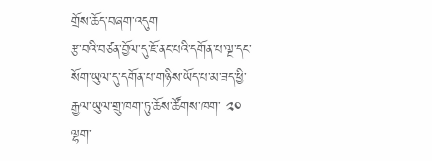གྲོས་ཆོད་བཞག་འདུག
རྩ་བའི་བཙན་བྱོལ་དུ་ཇོ་ནང་པའི་དགོན་པ་ལྔ་དང་སོག་ཡུལ་དུ་དགོན་པ་གཉིས་ཡོད་པ་མ་ཟད་ཕྱི་རྒྱལ་ཡུལ་གྲུ་ཁག་ཏུ་ཆོས་ཚོགས་ཁག་ ༢༠ ལྷག་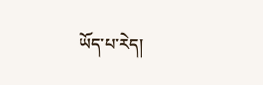ཡོད་པ་རེད།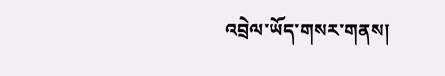འབྲེལ་ཡོད་གསར་གནས།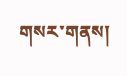གསར་གནས།